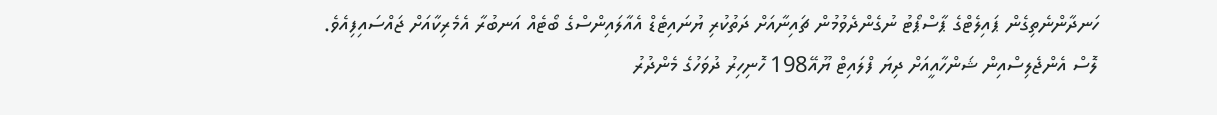ހަނދާންނެތިގެން ޕައިލެޓްގެ ޕާސްޕޯޓު ނުގެންދެވުމުން ޗައިނާއަށް ދަތުކުރި ޔުނައިޓެޑް އެއާލައިންސްގެ ބޯޓެއް އަނބުރާ އެމެރިކާއަށް ޖައްސައިފިއެވެ.
ލޮސް އެންޖެލިސްއިން ޝަންހާއީއަށް ދިޔަ ފްލައިޓް ޔޫއޭ198 ހޮނިހިރު ދުވަހުގެ މެންދުރު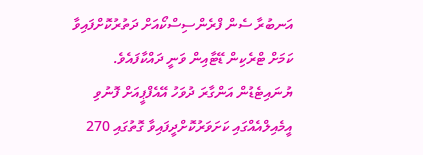އަނބުރާ ސެން ފްރެންސިސްކޯއަށް ދަތުރުކޮށްފައިވާ ކަމަށް ޓްރެކިން ޑޭޓާއިން ވަނީ ދައްކާފައެވެ.
ޔުނައިޓެޑުން އަންގާރަ ދުވަހު އޭއެފްޕީއަށް ފޮނުވި އީމެއިލްއެއްގައި ކަށަވަރުކޮށްދީފައިވާ ގޮތުގައި 270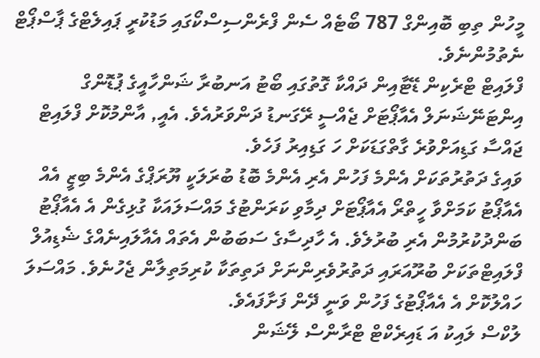މީހުން ތިބި ބޮއިންގް 787 ބޯޓެއް ސެން ފްރެންސިސްކޯގައި މަޑުކުރީ ޕައިލެޓްގެ ޕާސްޕޯޓް ނެތުމުންނެވެ.
ފްލައިޓް ޓްރެކިން ޑޭޓާއިން ދައްކާ ގޮތުގައި ބޯޓު އަނބުރާ ޝަންހާއީގެ ޕުޑޮންގް އިންޓަނޭޝަނަލް އެއާޕޯޓަށް ޖެއްސީ ރޭގަނޑު ދަންވަރުއެވެ. އެއީ, އާންމުކޮށް ފްލައިޓް ޖައްސާ ގަޑިއަށްވުރެ ގާތްގަޑަކަށް ހަ ގަޑިއިރު ފަހެވެ.
ވައިގެ ދަތުރުތަކަށް އެންމެ ފަހުން އެރި އެންމެ ބޮޑު ބުރަލަކީ ޔޫރަޕްގެ އެންމެ ބިޒީ އެއް އެއާޕޯޓު ކަމަށްވާ ހީތްރޯ އެއާޕޯޓަށް ދިމާވި ކަރަންޓުގެ މައްސަލައަކާ ގުޅިގެން އެ އެއާޕޯޓު ބަންދުކުރުމުން އެރި ބުރުލެވެ. އެ ހާދިސާގެ ސަބަބުން އެތައް އެއާލައިނެއްގެ ޝެޑިއުލް ފްލައިޓްތަކަށް ބުރޫއަރައި ދަތުރުވެރިންނަށް ދަތިތަކާ ކުރިމަތިލާން ޖެހުނެވެ. މައްސަލަ ހައްލުކޮށް އެ އެއާޕޯޓުގެ ފަހުން ވަނީ ދޭން ފަށާފައެވެ.
ލުކްސް ލައިކު އަ ޑައިރެކްޓް ޓްރާންސް ލޭޝަން